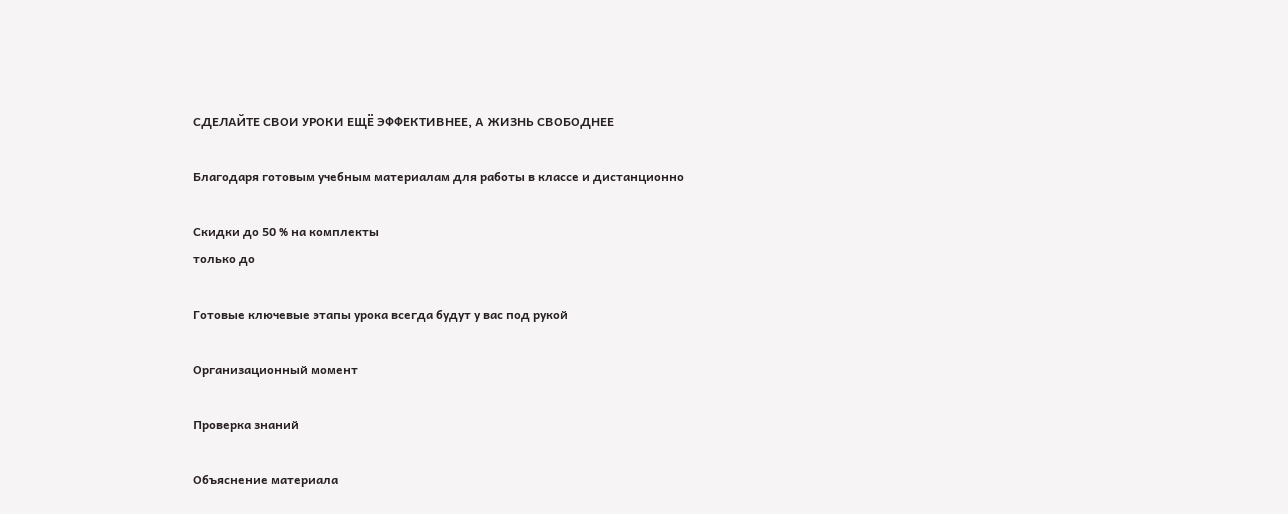СДЕЛАЙТЕ СВОИ УРОКИ ЕЩЁ ЭФФЕКТИВНЕЕ, А ЖИЗНЬ СВОБОДНЕЕ

Благодаря готовым учебным материалам для работы в классе и дистанционно

Скидки до 50 % на комплекты
только до

Готовые ключевые этапы урока всегда будут у вас под рукой

Организационный момент

Проверка знаний

Объяснение материала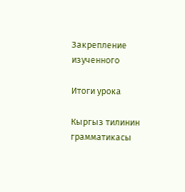Закрепление изученного

Итоги урока

Кыргыз тилинин грамматикасы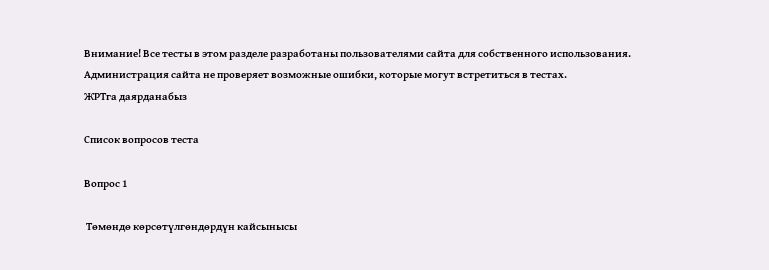Внимание! Все тесты в этом разделе разработаны пользователями сайта для собственного использования. Администрация сайта не проверяет возможные ошибки, которые могут встретиться в тестах.
ЖРТга даярданабыз

Список вопросов теста

Вопрос 1

 Тѳмѳндѳ кѳрсѳтүлгөндөрдүн кайсынысы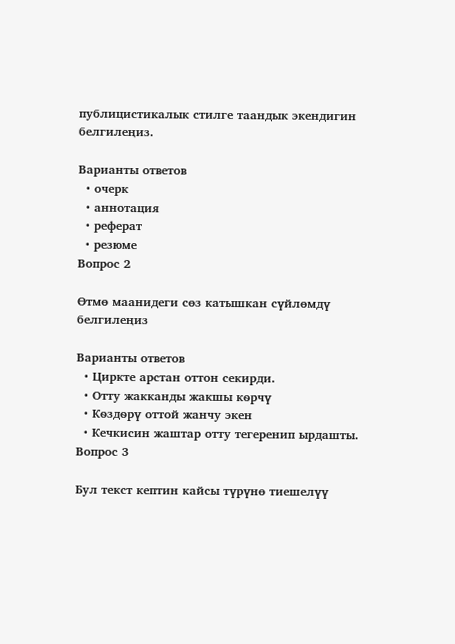публицистикалык стилге таандык экендигин белгилеңиз.

Варианты ответов
  • очерк
  • аннотация
  • реферат
  • резюме
Вопрос 2

Өтмө маанидеги сөз катышкан сүйлөмдү белгилеңиз

Варианты ответов
  • Циркте арстан оттон секирди.
  • Отту жакканды жакшы кѳрчү
  • Кѳздѳрү оттой жанчу экен
  • Кечкисин жаштар отту тегеренип ырдашты.
Вопрос 3

Бул текст кептин кайсы түрүнө тиешелүү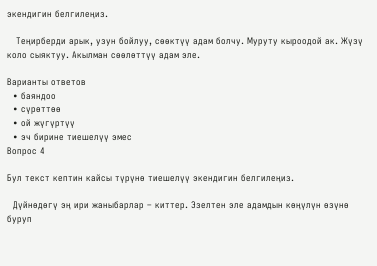экендигин белгилеңиз.

   Теңирберди арык, узун бойлуу, сѳѳктүү адам болчу. Муруту кыроодой ак. Жүзү коло сыяктуу. Акылман сѳѳлөттүү адам эле.

Варианты ответов
  • баяндоо
  • сүрөттөө
  • ой жүгүртүү
  • эч бирине тиешелүү эмес
Вопрос 4

Бул текст кептин кайсы түрүнө тиешелүү экендигин белгилеңиз.

  Дүйнөдөгү эң ири жаныбарлар – киттер. Эзелтен эле адамдын көңүлүн өзүнө буруп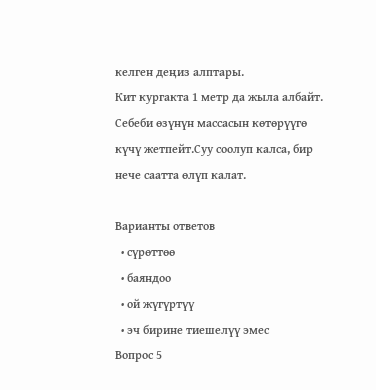келген деңиз алптары.                                         Кит кургакта 1 метр да жыла албайт. Себеби ѳзүнүн массасын көтөрүүгө күчү жетпейт.Суу соолуп калса, бир нече саатта ѳлүп калат.

Варианты ответов
  • сүрөттөө
  • баяндоо
  • ой жүгүртүү
  • эч бирине тиешелүү эмес
Вопрос 5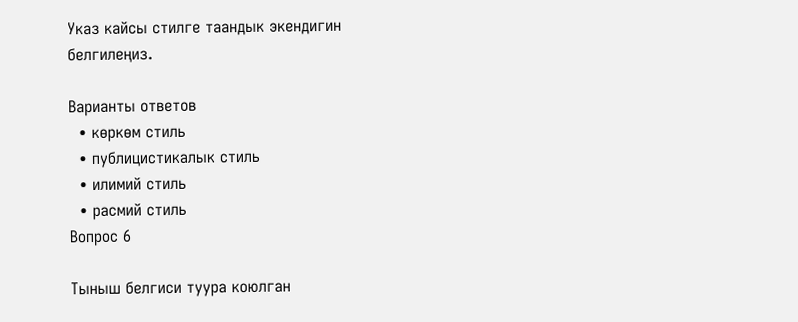Указ кайсы стилге таандык экендигин белгилеңиз.

Варианты ответов
  • көркөм стиль
  • публицистикалык стиль
  • илимий стиль
  • расмий стиль
Вопрос 6

Тыныш белгиси туура коюлган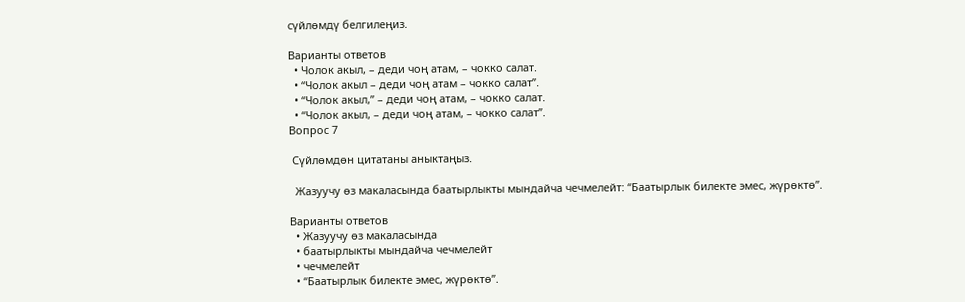сүйлөмдү белгилеңиз.

Варианты ответов
  • Чолок акыл, – деди чоң атам, – чокко салат.
  • “Чолок акыл – деди чоң атам – чокко салат”.
  • “Чолок акыл,” – деди чоң атам, – чокко салат.
  • “Чолок акыл, – деди чоң атам, – чокко салат”.
Вопрос 7

 Сүйлөмдѳн цитатаны аныктаңыз.

  Жазуучу ѳз макаласында баатырлыкты мындайча чечмелейт: “Баатырлык билекте эмес, жүрѳктѳ”.

Варианты ответов
  • Жазуучу ѳз макаласында
  • баатырлыкты мындайча чечмелейт
  • чечмелейт
  • “Баатырлык билекте эмес, жүрѳктѳ”.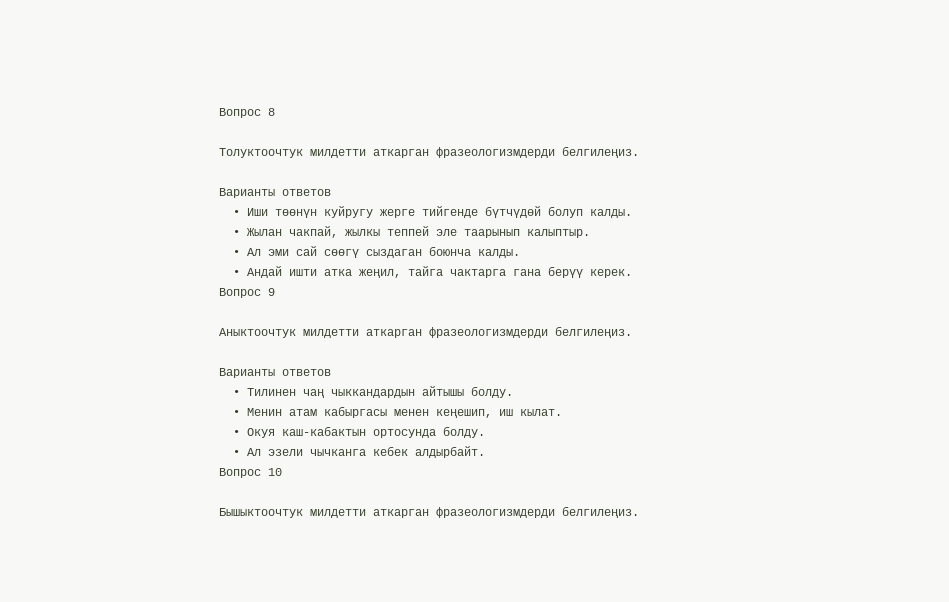Вопрос 8

Толуктоочтук милдетти аткарган фразеологизмдерди белгилеңиз.

Варианты ответов
  • Иши тѳѳнүн куйругу жерге тийгенде бүтчүдөй болуп калды.
  • Жылан чакпай, жылкы теппей эле таарынып калыптыр.
  • Ал эми сай сѳѳгү сыздаган боюнча калды.
  • Андай ишти атка жеңил, тайга чактарга гана берүү керек.
Вопрос 9

Аныктоочтук милдетти аткарган фразеологизмдерди белгилеңиз.

Варианты ответов
  • Тилинен чаң чыккандардын айтышы болду.
  • Менин атам кабыргасы менен кеңешип, иш кылат.
  • Окуя каш-кабактын ортосунда болду.
  • Ал эзели чычканга кебек алдырбайт.
Вопрос 10

Бышыктоочтук милдетти аткарган фразеологизмдерди белгилеңиз.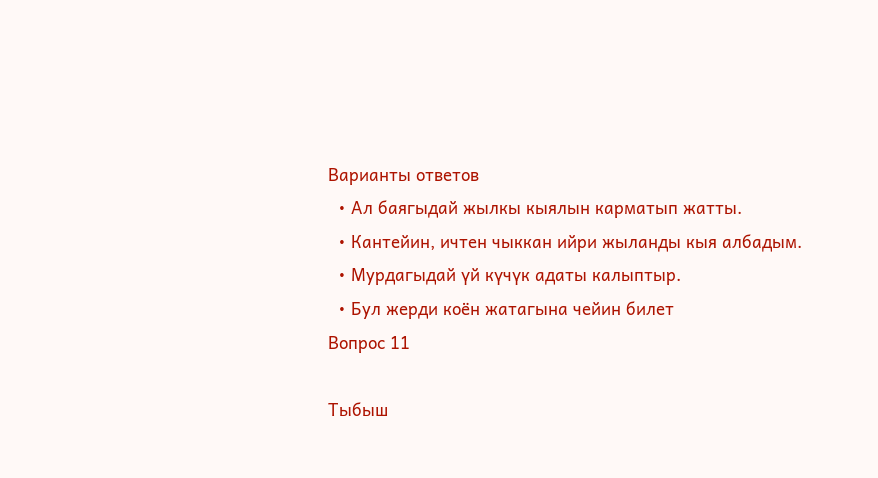Варианты ответов
  • Ал баягыдай жылкы кыялын карматып жатты.
  • Кантейин, ичтен чыккан ийри жыланды кыя албадым.
  • Мурдагыдай үй күчүк адаты калыптыр.
  • Бул жерди коён жатагына чейин билет
Вопрос 11

Тыбыш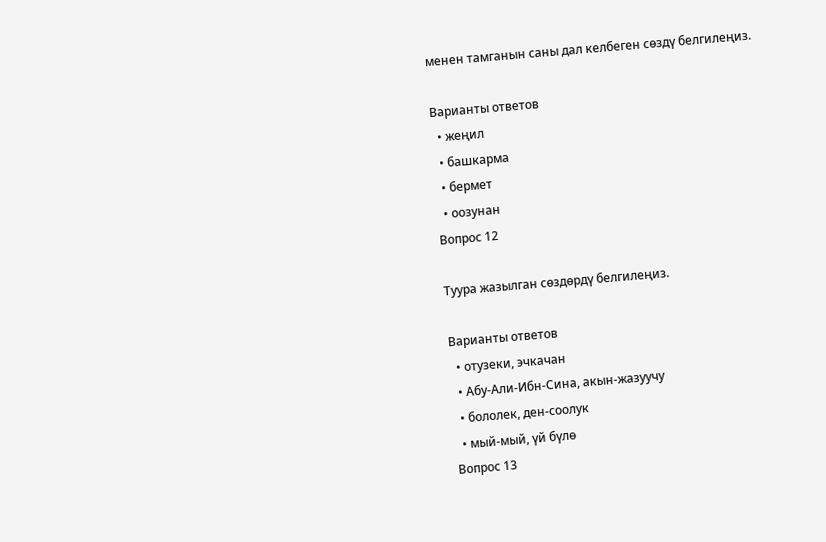менен тамганын саны дал келбеген сѳздү белгилеңиз.

Варианты ответов
  • жеңил
  • башкарма
  • бермет
  • оозунан
Вопрос 12

Туура жазылган сөздөрдү белгилеңиз.

Варианты ответов
  • отузеки, эчкачан
  • Абу-Али-Ибн-Сина, акын-жазуучу
  • бололек, ден-соолук
  • мый-мый, үй бүлө
Вопрос 13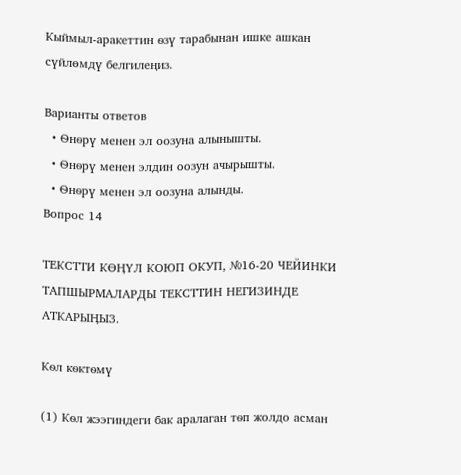Кыймыл-аракеттин ѳзү тарабынан ишке ашкан сүйлөмдү белгилеңиз.

Варианты ответов
  • Ѳнѳрү менен эл оозуна алынышты.
  • Ѳнѳрү менен элдин оозун ачырышты.
  • Ѳнѳрү менен эл оозуна алынды.
Вопрос 14

ТЕКСТТИ КӨӉҮЛ КОЮП ОКУП, №16-20 ЧЕЙИНКИ ТАПШЫРМАЛАРДЫ ТЕКСТТИН НЕГИЗИНДЕ АТКАРЫӉЫЗ.

Кѳл кѳктѳмү

(1) Кѳл жээгиндеги бак аралаган тѳп жолдо асман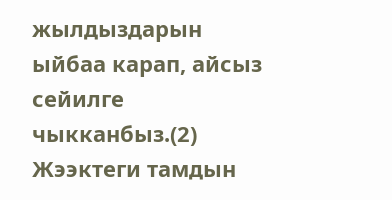жылдыздарын ыйбаа карап, айсыз сейилге чыкканбыз.(2) Жээктеги тамдын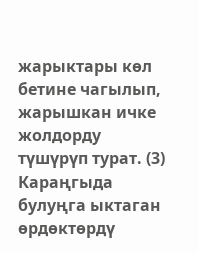жарыктары кѳл бетине чагылып, жарышкан ичке жолдорду түшүрүп турат. (3) Караңгыда булуңга ыктаган ѳрдѳктѳрдү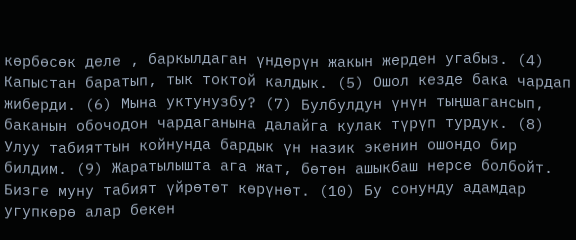кѳрбѳсѳк деле , баркылдаган үндѳрүн жакын жерден угабыз. (4) Капыстан баратып, тык токтой калдык. (5) Ошол кезде бака чардап жиберди. (6) Мына уктунузбу? (7) Булбулдун үнүн тыңшагансып, баканын обочодон чардаганына далайга кулак түрүп турдук. (8) Улуу табияттын койнунда бардык үн назик экенин ошондо бир билдим. (9) Жаратылышта ага жат, бѳтѳн ашыкбаш нерсе болбойт. Бизге муну табият үйрѳтѳт кѳрүнѳт. (10) Бу сонунду адамдар угупкѳрѳ алар бекен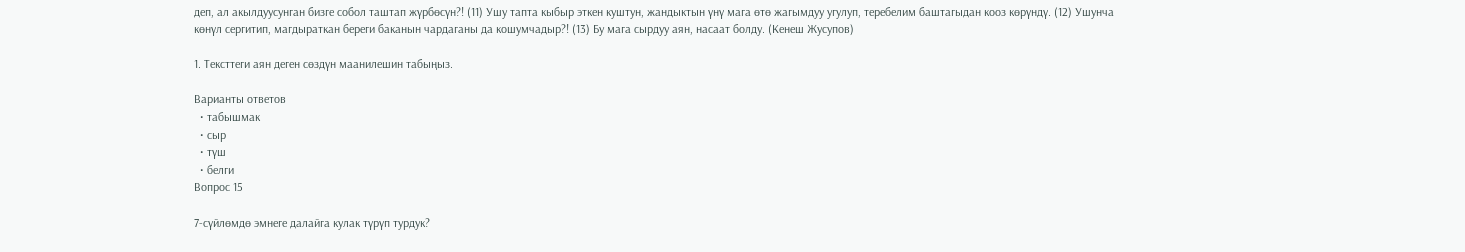деп, ал акылдуусунган бизге собол таштап жүрбѳсүн?! (11) Ушу тапта кыбыр эткен куштун, жандыктын үнү мага ѳтѳ жагымдуу угулуп, теребелим баштагыдан кооз кѳрүндү. (12) Ушунча кѳнүл сергитип, магдыраткан береги баканын чардаганы да кошумчадыр?! (13) Бу мага сырдуу аян, насаат болду. (Кенеш Жусупов)

1. Тексттеги аян деген сөздүн маанилешин табыңыз.

Варианты ответов
  • табышмак
  • сыр
  • түш
  • белги
Вопрос 15

7-сүйлөмдө эмнеге далайга кулак түрүп турдук?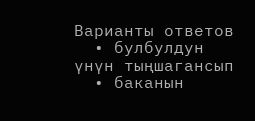Варианты ответов
  • булбулдун үнүн тыңшагансып
  • баканын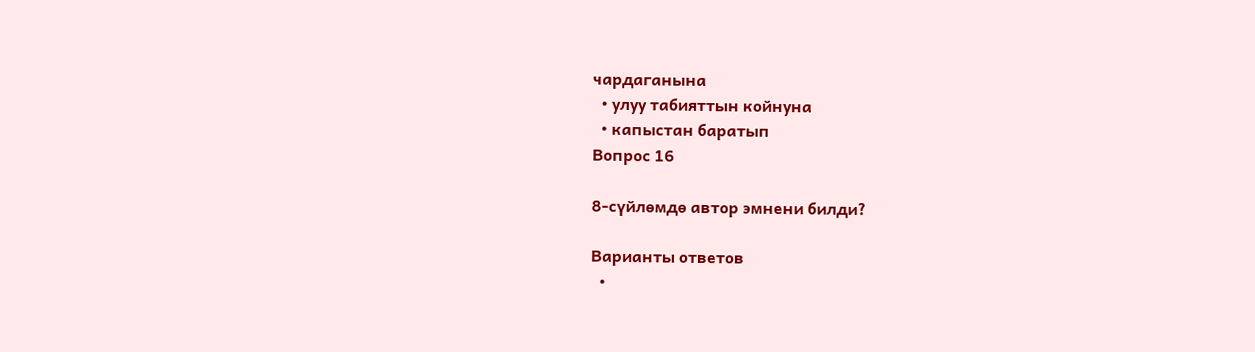чардаганына
  • улуу табияттын койнуна
  • капыстан баратып
Вопрос 16

8-сүйлөмдө автор эмнени билди?

Варианты ответов
  •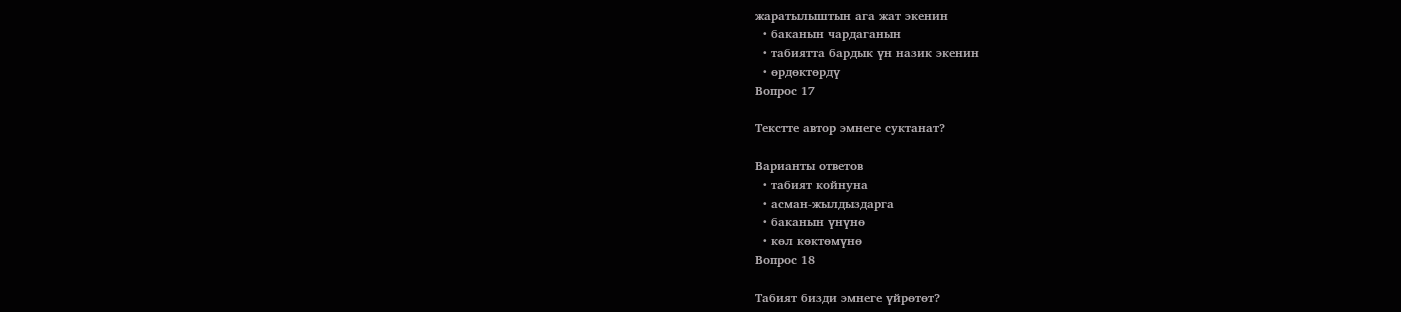жаратылыштын ага жат экенин
  • баканын чардаганын
  • табиятта бардык үн назик экенин
  • өрдөктөрдү
Вопрос 17

Текстте автор эмнеге суктанат?

Варианты ответов
  • табият койнуна
  • асман-жылдыздарга
  • баканын үнүнө
  • көл көктөмүнө
Вопрос 18

Табият бизди эмнеге үйрөтөт?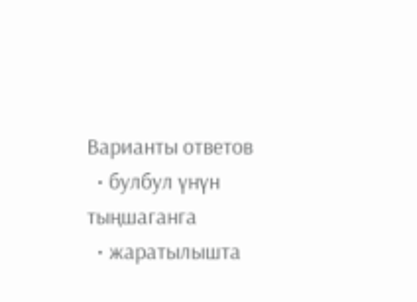Варианты ответов
  • булбул үнүн тыңшаганга
  • жаратылышта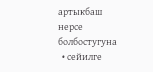артыкбаш нерсе болбостугуна
  • сейилге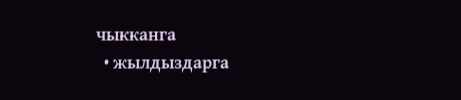чыкканга
  • жылдыздарга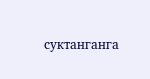суктанганга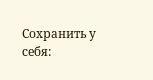Сохранить у себя: